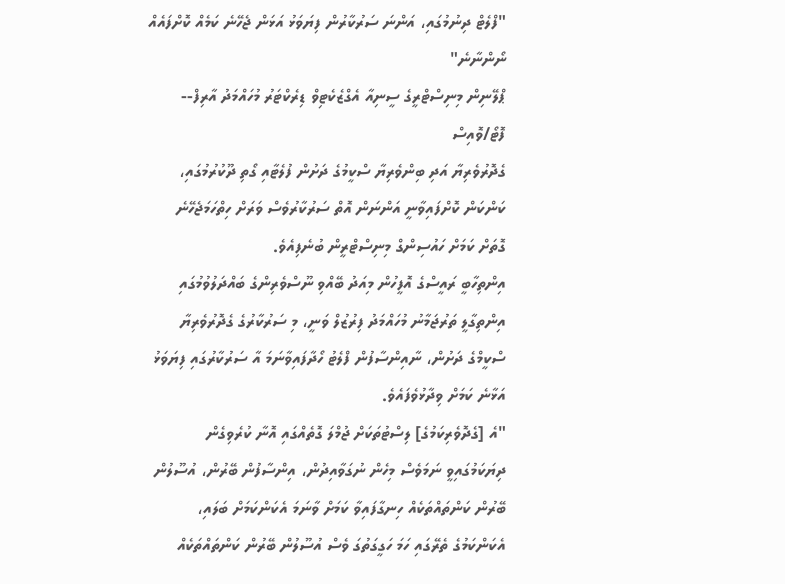"ފްލެޓް ދިނުމުގައި، އަންނަ ސަރުކާރުން ފިޔަވަޅު އަޅަން ޖެހޭނެ ކަމެއް ކޮށްފައެއް ނޯންނާނެ"
ޕްލޭނިން މިނިސްޓްރީގެ ސީނިއާ އެގްޒެކެޓިވް ޑިރެކްޓަރު މުހައްމަދު އާރިފް-- ފޮޓޯ/ވޮއިސް
ގެދޮރުވެރިޔާ އަދި ބިންވެރިޔާ ސްކީމުގެ ދަށުން ފުލެޓާއި ގޯތި ދޫކުރުމުގައި، ކަންކަން ކޮށްފައިވާނީ އަންނަން އޮތް ސަރުކާރުވެސް ވަރަށް ހިތްހަމަޖެހޭނެ ގޮތަށް ކަމަށް ހައުސިންގް މިނިސްޓްރީން ބުނެފިއެވެ.
އިންތިހާބީ ރައީސްގެ އޮފީހުން މިއަދު ބޭއްވި ނޫސްވެރިންގެ ބައްދަލުވުމުގައި އިންތިގާލީ ތަރުޖަމާނު މުހައްމަދު ފިރުޒުލް ވަނީ، މި ސަރުކާރުގެ ގެދޮރުވެރިޔާ ސްކީމްގެ ދަށުން، ނާއިންސާފުން ފްލެޓު ހޯދާފައިވާނަމަ އާ ސަރުކާރުގައި ފިޔަވަޅު އަޅާނެ ކަމަށް ވިދާޅުވެފައެވެ.
"އެ [ގެދޮވެރިކަމުގެ] ލިސްޓުތަކަށް ޖުމްލަ ގޮތެއްގައި އޮނާ ކުރެވިގެން ދިޔަކަމުގައިވީ ނަމަވެސް މިހެން ނުގަވާއިދުން، އިންސާފުން ބޭރުން، އުސޫލުން ބޭރުން ކަންތައްތަކެއް ހިނގާފައިވާ ކަމަށް ވާނަމަ އެކަންކަމަށް ބަލައި، އެކަންކަމުގެ ތެރޭގައި ހަމަ ހަގީގަތުގަ ވެސް އުސޫލުން ބޭރުން ކަންތައްތަކެއް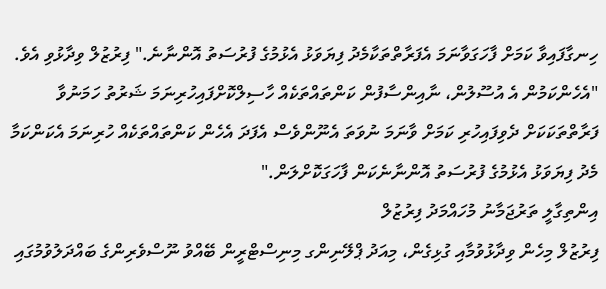ހިނގާފައިވާ ކަމަށް ފާހަގަވާނަމަ އެފަރާތްތަކާމެދު ފިޔަވަޅު އެޅުމުގެ ފުރުސަތު އޮންނާނެ." ފިރުޒުލް ވިދާޅުވި އެވެ.
"އެހެންކަމުން އެ އުސޫލުން، ނާއިންސާފުން ކަންތައްތަކެއް ހާސިލްކޮށްފައިހުރިނަމަ ޝަރުތު ހަމަނުވާ ފަރާތްތަކަކަށް ދެވިފައިހުރި ކަމަށް ވާނަމަ ނުވަތަ އެނޫންވެސް އެފަދަ އެހެން ކަންތައްތަކެއް ހުރިނަމަ އެކަންކަމާ މެދު ފިޔަވަޅު އެޅުމުގެ ފުރުސަތު އޮންނާނެކަން ފާހަގަކޮށްލަން."
އިންތިގާލީ ތަރުޖަމާނު މުހައްމަދު ފިރުޒުލް
ފިރުޒުލް މިހެން ވިދާޅުވުމާއި ގުޅިގެން، މިއަދު ޕްލޭނިންގ މިނިސްޓްރީން ބޭއްވު ނޫސްވެރިންގެ ބައްދަލުވުމުގައި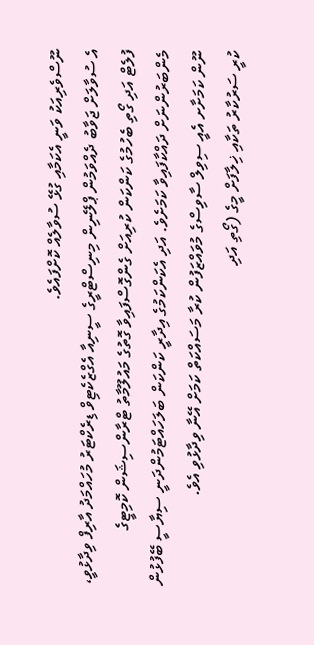ނޫސްވެރިއަކު ވަނީ އެކަމާއި ގުޅޭ ސުވާލެއް ކޮށްފައެވެ.
އެ ސުވާލަށް ޖަވާބު ދެއްވަމުން ޕްލޭނިން މިނިސްޓްރީގެ ސީނިއާ އެގްޒެކެޓިވް ޑިރެކްޓަރު މުހައްމަދު އާރިފް ވިދާޅުވީ، ފުލެޓް އަދި ގޯތި ބެހުމުގެ ކަންކަން ކުރިއަށް ގެންގޮސްފައިވާ ގޮތުގެ މައުލޫމާތު ޓްރާންސިޝަން ކޮމިޓީގެ މެންބަރުންނަށް ދައްކާފައިވާ ކަމަށެވެ. އަދި އެކަންކަމުގެ އިދާރީ ކަންކަން ބަލަހައްޓަމުންދަނީ ސިޔާސީ ބޭފުޅުން ނޫން ކަމަށާށ އެއީ ސިވިލް ސާވިސްގެ މުވައްޒަފުން ކުރާ މަސައްކަތް ކަމަށް އޭނާ ވިދާޅުވި އެވެ.
ކުރީ ސަރުކާރު ތަކާއި ޚިލާފަށް މީގެ (ގޯތި އަދި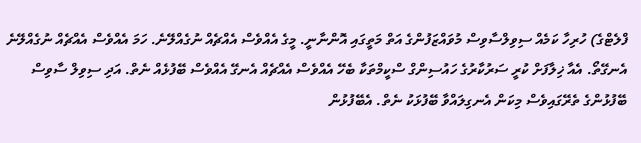ފްލެޓްގެ) ހުރިހާ ކަމެއް ސިވިލްސާވިސް މުވައްޒަފުންގެ އަތް މަތީގައި އޮންނާނީ. މީގެ އެއްވެސް އެއްޗެއް ނުގެއްލޭނެ. ހަމަ އެއްވެސް އެއްޗެއް ނުގެއްލޭނެ އެނގޭތޯ. އެއާ ޚިލާފަށް ކުރީ ސަރުކާރުގެ ހައުސިންގް ސްކީމްތަކާ ބެހޭ އެއްވެސް އެއްޗެއް އެނގޭ އެއްވެސް ބޭފުޅެއް ނެތް. އަދި ސިވިލް ސާވިސް ބޭފުޅުންގެ ތެރޭގައިވެސް މިކަން އެނގިލައްވާ ބޭފުޅަކު ނެތް. އެބޭފުޅުން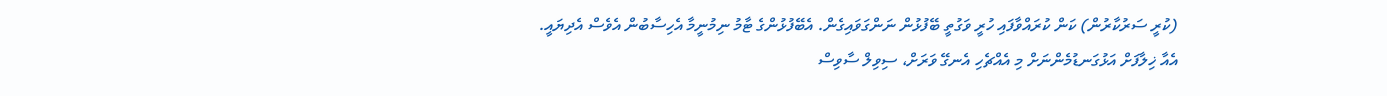(ކުރީ ސަރުކާރުން) ކަން ކުރައްވާފައި ހުރީ ވަގުތީ ބޭފުޅުން ނަންގަވައިގެން. އެބޭފުޅުންގެ ޓާމު ނިމުނީމާ އެހިސާބުން އެވެސް އެދިޔައީ. އެއާ ޚިލާފަށް އަޅުގަނޑުމެންނަށް މި އެއްޗެހި އެނގޭ ވަރަށް، ސިވިލް ސާވިސް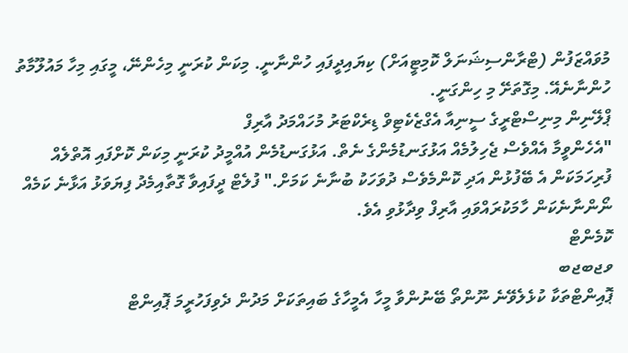މުވައްޒަފުން (ޓްރާންސިޝަނަލް ކޮމިޓީއަށް) ކިޔައިދީފައި ހުންނާނީ. މިކަން ކުރަނީ މިހެންނޭ، މީގައި މިހާ މައުލޫމާތު ހުންނާނެއޭ. މިގޮތަށޭ މި ހިންގަނީ.
ޕްލޭނިން މިނިސްޓްރީގެ ސީނިއާ އެގްޒެކެޓިވް ޑިރެކްޓަރު މުހައްމަދު އާރިފް
"އެހެންވީމާ އެއްވެސް ޖެހިލުމެއް އަޅުގަނޑުމެންގެ ނެތް. އަޅުގަނޑުމެން އުއްމީދު ކުރަނީ މިކަން ކޮށްފައި އޮތްލެއް ފުރިހަމަކަން އެ ބޭފުޅުން އަދި ކޮންމެވެސް ދުވަހަކު ބުނާނެ ކަމަށް." ފުލެޓް ދީފައިވާ ގޮތާއިމެދު ފިޔަވަޅު އަޅާނެ ކަމެއް ނޯންނާނެކަން ހާމަކުރައްވައި އާރިފް ވިދާޅުވި އެވެ.
ކޮމެންޓް
ވޖބޖބ
ޕޮއިންޓްތަކާ ކުޅެލެވޭނެ ނޫންތޯ ބޭނުންވާ މީހާ އެމީހާގެ ބައިތަކަށް މަދުން ދެވިފަހުރީމަ ޕޮއިންޓް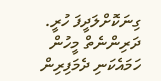ގިނަކޮށްލަދީފަ ހުރީ. ދަރިންނެތް މީހުން ހަމައެކަނި ދެމަފިރިން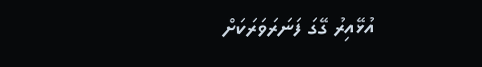އުޅޭއިރު ގޭގަ ފަނަރަވަރަކަށް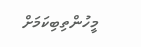މީހުންތިބިކަމަށް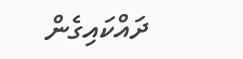ދައްކައިގެން